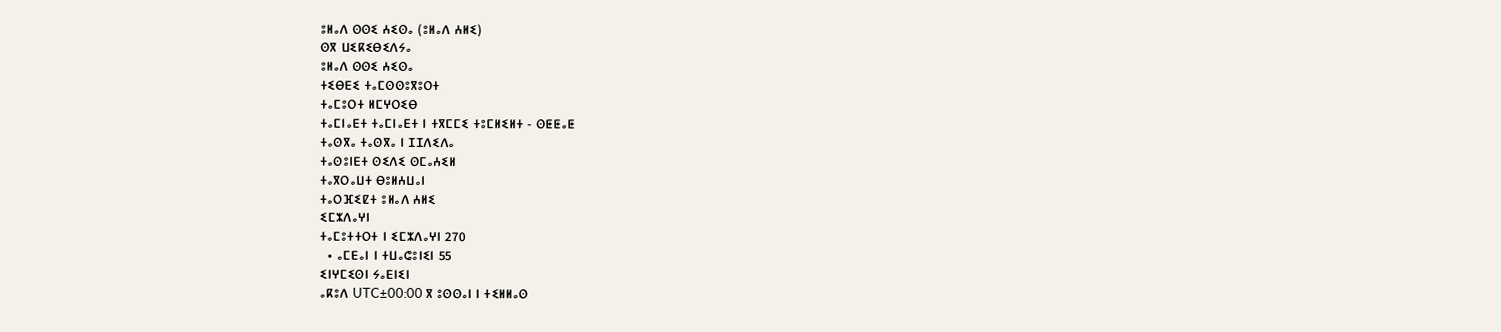ⵓⵍⴰⴷ ⵙⵙⵉ ⵄⵉⵙⴰ (ⵓⵍⴰⴷ ⵄⵍⵉ)
ⵙⴳ ⵡⵉⴽⵉⴱⵉⴷⵢⴰ
ⵓⵍⴰⴷ ⵙⵙⵉ ⵄⵉⵙⴰ
ⵜⵉⴱⴹⵉ ⵜⴰⵎⵙⵙⵓⴳⵓⵔⵜ
ⵜⴰⵎⵓⵔⵜ ⵍⵎⵖⵔⵉⴱ
ⵜⴰⵎⵏⴰⴹⵜ ⵜⴰⵎⵏⴰⴹⵜ ⵏ ⵜⴳⵎⵎⵉ ⵜⵓⵎⵍⵉⵍⵜ - ⵙⵟⵟⴰⵟ
ⵜⴰⵙⴳⴰ ⵜⴰⵙⴳⴰ ⵏ ⵊⵊⴷⵉⴷⴰ
ⵜⴰⵙⵓⵏⴹⵜ ⵙⵉⴷⵉ ⵙⵎⴰⵄⵉⵍ
ⵜⴰⴳⵔⴰⵡⵜ ⴱⵓⵍⵄⵡⴰⵏ
ⵜⴰⵔⴼⵉⵇⵜ ⵓⵍⴰⴷ ⵄⵍⵉ
ⵉⵎⵣⴷⴰⵖⵏ
ⵜⴰⵎⵓⵜⵜⵔⵜ ⵏ ⵉⵎⵣⴷⴰⵖⵏ 270
  • ⴰⵎⴹⴰⵏ ⵏ ⵜⵡⴰⵛⵓⵏⵉⵏ 55
ⵉⵏⵖⵎⵉⵙⵏ ⵢⴰⴹⵏⵉⵏ
ⴰⴽⵓⴷ UTC±00:00 ⴳ ⵓⵙⵙⴰⵏ ⵏ ⵜⵉⵍⵍⴰⵙ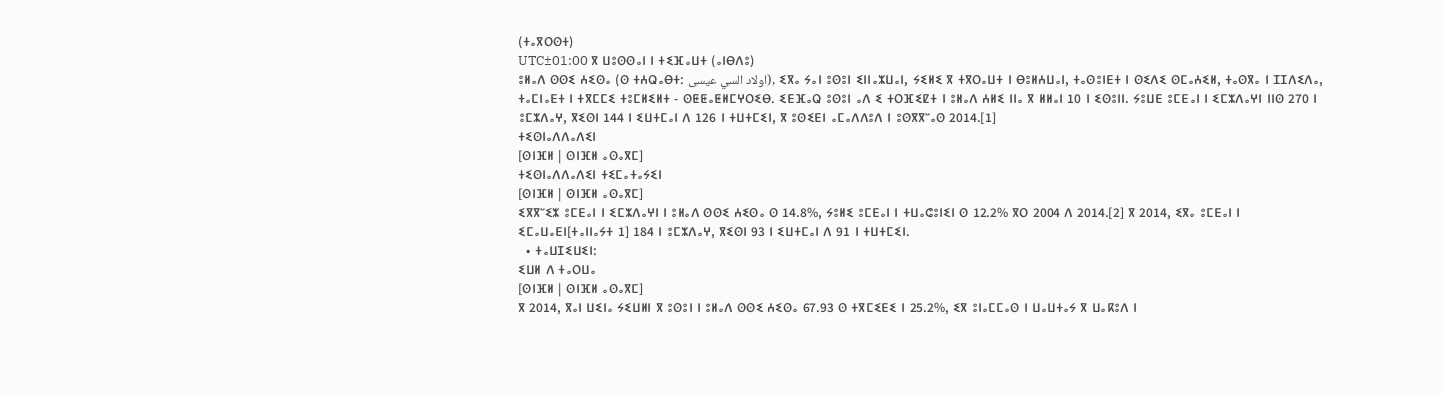(ⵜⴰⴳⵔⵙⵜ)
UTC±01:00 ⴳ ⵡⵓⵙⵙⴰⵏ ⵏ ⵜⵉⴼⴰⵡⵜ (ⴰⵏⴱⴷⵓ)
ⵓⵍⴰⴷ ⵙⵙⵉ ⵄⵉⵙⴰ (ⵙ ⵜⵄⵕⴰⴱⵜ: اولاد السي عيسى), ⵉⴳⴰ ⵢⴰⵏ ⵓⵙⵓⵏ ⵉⵏⵏⴰⵣⵡⴰⵏ, ⵢⵉⵍⵉ ⴳ ⵜⴳⵔⴰⵡⵜ ⵏ ⴱⵓⵍⵄⵡⴰⵏ, ⵜⴰⵙⵓⵏⴹⵜ ⵏ ⵙⵉⴷⵉ ⵙⵎⴰⵄⵉⵍ, ⵜⴰⵙⴳⴰ ⵏ ⵊⵊⴷⵉⴷⴰ, ⵜⴰⵎⵏⴰⴹⵜ ⵏ ⵜⴳⵎⵎⵉ ⵜⵓⵎⵍⵉⵍⵜ - ⵙⵟⵟⴰⵟⵍⵎⵖⵔⵉⴱ. ⵉⴹⴼⴰⵕ ⵓⵙⵓⵏ ⴰⴷ ⵉ ⵜⵔⴼⵉⵇⵜ ⵏ ⵓⵍⴰⴷ ⵄⵍⵉ ⵏⵏⴰ ⴳ ⵍⵍⴰⵏ 10 ⵏ ⵉⵙⵓⵏⵏ. ⵢⵓⵡⴹ ⵓⵎⴹⴰⵏ ⵏ ⵉⵎⵣⴷⴰⵖⵏ ⵏⵏⵙ 270 ⵏ ⵓⵎⵣⴷⴰⵖ, ⴳⵉⵙⵏ 144 ⵏ ⵉⵡⵜⵎⴰⵏ ⴷ 126 ⵏ ⵜⵡⵜⵎⵉⵏ, ⴳ ⵓⵙⵉⴹⵏ ⴰⵎⴰⴷⴷⵓⴷ ⵏ ⵓⵙⴳⴳⵯⴰⵙ 2014.[1]
ⵜⵉⵙⵏⴰⴷⴷⴰⴷⵉⵏ
[ⵙⵏⴼⵍ | ⵙⵏⴼⵍ ⴰⵙⴰⴳⵎ]
ⵜⵉⵙⵏⴰⴷⴷⴰⴷⵉⵏ ⵜⵉⵎⴰⵜⴰⵢⵉⵏ
[ⵙⵏⴼⵍ | ⵙⵏⴼⵍ ⴰⵙⴰⴳⵎ]
ⵉⴳⴳⵯⵉⵣ ⵓⵎⴹⴰⵏ ⵏ ⵉⵎⵣⴷⴰⵖⵏ ⵏ ⵓⵍⴰⴷ ⵙⵙⵉ ⵄⵉⵙⴰ ⵙ 14.8%, ⵢⵓⵍⵉ ⵓⵎⴹⴰⵏ ⵏ ⵜⵡⴰⵛⵓⵏⵉⵏ ⵙ 12.2% ⴳⵔ 2004 ⴷ 2014.[2] ⴳ 2014, ⵉⴳⴰ ⵓⵎⴹⴰⵏ ⵏ ⵉⵎⴰⵡⴰⴹⵏ[ⵜⴰⵏⵏⴰⵢⵜ 1] 184 ⵏ ⵓⵎⵣⴷⴰⵖ, ⴳⵉⵙⵏ 93 ⵏ ⵉⵡⵜⵎⴰⵏ ⴷ 91 ⵏ ⵜⵡⵜⵎⵉⵏ.
  • ⵜⴰⵡⵊⵉⵡⵉⵏ:
ⵉⵡⵍ ⴷ ⵜⴰⵔⵡⴰ
[ⵙⵏⴼⵍ | ⵙⵏⴼⵍ ⴰⵙⴰⴳⵎ]
ⴳ 2014, ⴳⴰⵏ ⵡⵉⵏⴰ ⵢⵉⵡⵍⵏ ⴳ ⵓⵙⵓⵏ ⵏ ⵓⵍⴰⴷ ⵙⵙⵉ ⵄⵉⵙⴰ 67.93 ⵙ ⵜⴳⵎⵉⴹⵉ ⵏ 25.2%, ⵉⴳ ⵓⵏⴰⵎⵎⴰⵙ ⵏ ⵡⴰⵡⵜⴰⵢ ⴳ ⵡⴰⴽⵓⴷ ⵏ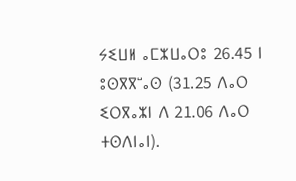ⵢⵉⵡⵍ ⴰⵎⵣⵡⴰⵔⵓ 26.45 ⵏ ⵓⵙⴳⴳⵯⴰⵙ (31.25 ⴷⴰⵔ ⵉⵔⴳⴰⵣⵏ ⴷ 21.06 ⴷⴰⵔ ⵜⵙⴷⵏⴰⵏ).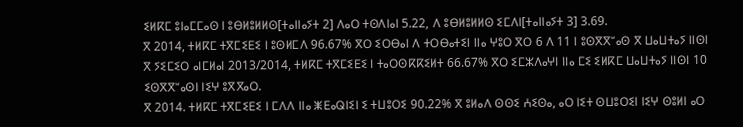ⵉⵍⴽⵎ ⵓⵏⴰⵎⵎⴰⵙ ⵏ ⵓⴱⵍⵓⵍⵍⵙ[ⵜⴰⵏⵏⴰⵢⵜ 2] ⴷⴰⵔ ⵜⵙⴷⵏⴰⵏ 5.22, ⴷ ⵓⴱⵍⵓⵍⵍⵙ ⵉⵎⴷⵏ[ⵜⴰⵏⵏⴰⵢⵜ 3] 3.69.
ⴳ 2014, ⵜⵍⴽⵎ ⵜⴳⵎⵉⴹⵉ ⵏ ⵓⵙⵍⵎⴷ 96.67% ⴳⵔ ⵉⵔⴱⴰⵏ ⴷ ⵜⵔⴱⴰⵜⵉⵏ ⵏⵏⴰ ⵖⵓⵔ ⴳⵔ 6 ⴷ 11 ⵏ ⵓⵙⴳⴳⵯⴰⵙ ⴳ ⵡⴰⵡⵜⴰⵢ ⵏⵏⵙⵏ ⴳ ⵢⵉⵎⵉⵔ ⴰⵏⵎⵍⴰⵏ 2013/2014, ⵜⵍⴽⵎ ⵜⴳⵎⵉⴹⵉ ⵏ ⵜⴰⵔⵙⴽⴽⵉⵍⵜ 66.67% ⴳⵔ ⵉⵎⵣⴷⴰⵖⵏ ⵏⵏⴰ ⵎⵉ ⵉⵍⴽⵎ ⵡⴰⵡⵜⴰⵢ ⵏⵏⵙⵏ 10 ⵉⵙⴳⴳⵯⴰⵙⵏ ⵏⵉⵖ ⵓⴳⴳⴰⵔ.
ⴳ 2014. ⵜⵍⴽⵎ ⵜⴳⵎⵉⴹⵉ ⵏ ⵎⴷⴷ ⵏⵏⴰ ⵥⴹⴰⵕⵏⵉⵏ ⵉ ⵜⵡⵓⵔⵉ 90.22% ⴳ ⵓⵍⴰⴷ ⵙⵙⵉ ⵄⵉⵙⴰ, ⴰⵔ ⵏⵉⵜ ⵙⵡⵓⵔⵉⵏ ⵏⵉⵖ ⵙⵓⵍⵏ ⴰⵔ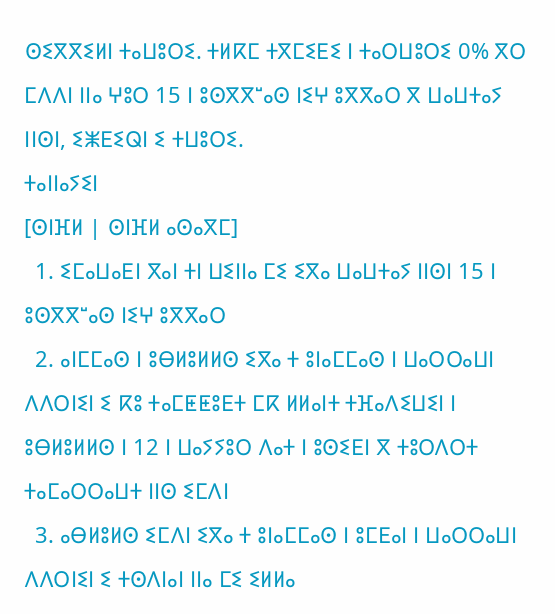ⵙⵉⴳⴳⵉⵍⵏ ⵜⴰⵡⵓⵔⵉ. ⵜⵍⴽⵎ ⵜⴳⵎⵉⴹⵉ ⵏ ⵜⴰⵔⵡⵓⵔⵉ 0% ⴳⵔ ⵎⴷⴷⵏ ⵏⵏⴰ ⵖⵓⵔ 15 ⵏ ⵓⵙⴳⴳⵯⴰⵙ ⵏⵉⵖ ⵓⴳⴳⴰⵔ ⴳ ⵡⴰⵡⵜⴰⵢ ⵏⵏⵙⵏ, ⵉⵥⴹⵉⵕⵏ ⵉ ⵜⵡⵓⵔⵉ.
ⵜⴰⵏⵏⴰⵢⵉⵏ
[ⵙⵏⴼⵍ | ⵙⵏⴼⵍ ⴰⵙⴰⴳⵎ]
  1. ⵉⵎⴰⵡⴰⴹⵏ ⴳⴰⵏ ⵜⵏ ⵡⵉⵏⵏⴰ ⵎⵉ ⵉⴳⴰ ⵡⴰⵡⵜⴰⵢ ⵏⵏⵙⵏ 15 ⵏ ⵓⵙⴳⴳⵯⴰⵙ ⵏⵉⵖ ⵓⴳⴳⴰⵔ
  2. ⴰⵏⵎⵎⴰⵙ ⵏ ⵓⴱⵍⵓⵍⵍⵙ ⵉⴳⴰ ⵜ ⵓⵏⴰⵎⵎⴰⵙ ⵏ ⵡⴰⵔⵔⴰⵡⵏ ⴷⴷⵔⵏⵉⵏ ⵉ ⴽⵓ ⵜⴰⵎⵟⵟⵓⴹⵜ ⵎⴽ ⵍⵍⴰⵏⵜ ⵜⴼⴰⴷⵉⵡⵉⵏ ⵏ ⵓⴱⵍⵓⵍⵍⵙ ⵏ 12 ⵏ ⵡⴰⵢⵢⵓⵔ ⴷⴰⵜ ⵏ ⵓⵙⵉⴹⵏ ⴳ ⵜⵓⵔⴷⵔⵜ ⵜⴰⵎⴰⵔⵔⴰⵡⵜ ⵏⵏⵙ ⵉⵎⴷⵏ
  3. ⴰⴱⵍⵓⵍⵙ ⵉⵎⴷⵏ ⵉⴳⴰ ⵜ ⵓⵏⴰⵎⵎⴰⵙ ⵏ ⵓⵎⴹⴰⵏ ⵏ ⵡⴰⵔⵔⴰⵡⵏ ⴷⴷⵔⵏⵉⵏ ⵉ ⵜⵙⴷⵏⴰⵏ ⵏⵏⴰ ⵎⵉ ⵉⵍⵍⴰ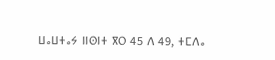ⵡⴰⵡⵜⴰⵢ ⵏⵏⵙⵏⵜ ⴳⵔ 45 ⴷ 49, ⵜⵎⴷⴰ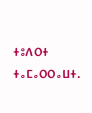ⵜⵓⴷⵔⵜ ⵜⴰⵎⴰⵔⵔⴰⵡⵜ.